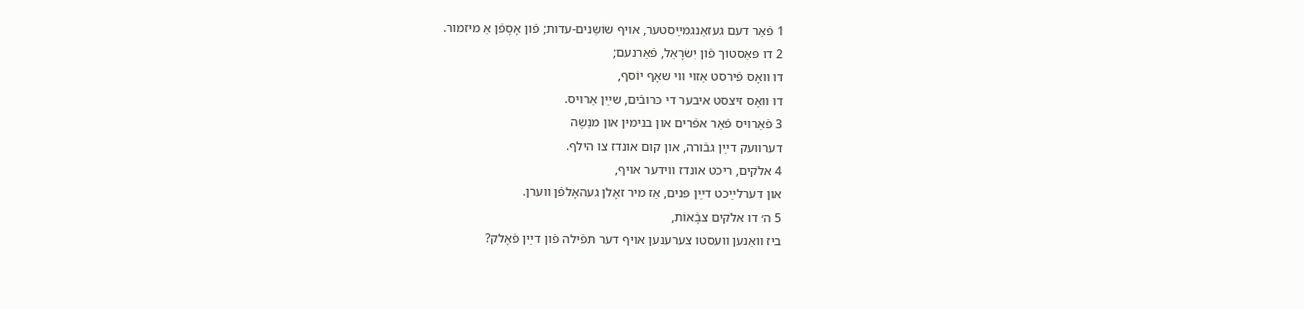1 פֿאַר דעם געזאַנגמײַסטער, אױף שוֹשַנים-עדות; פֿון אָסָפֿן אַ מיזמור.
2 דו פּאַסטוך פֿון יִשׂרָאֵל, פֿאַרנעם;
דו װאָס פֿירסט אַזױ װי שאָף יוֹסף,
דו װאָס זיצסט איבער די כּרובֿים, שײַן אַרױס.
3 פֿאַרױס פֿאַר אפֿרים און בנימין און מנַשֶה
דערװעק דײַן גבֿורה, און קום אונדז צו הילף.
4 אלֹקים, ריכט אונדז װידער אױף,
און דערלײַכט דײַן פּנים, אַז מיר זאָלן געהאָלפֿן װערן.
5 ה׳ דו אלֹקים צבָֿאוֹת,
ביז װאַנען װעסטו צערענען אױף דער תּפֿילה פֿון דײַן פֿאָלק?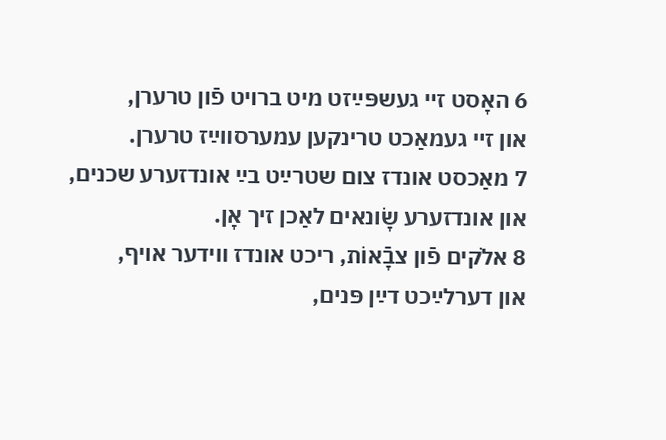6 האָסט זײ געשפּײַזט מיט ברױט פֿון טרערן,
און זײ געמאַכט טרינקען עמערסװײַז טרערן.
7 מאַכסט אונדז צום שטרײַט בײַ אונדזערע שכנים,
און אונדזערע שָׂונאים לאַכן זיך אָן.
8 אלֹקים פֿון צבָֿאוֹת, ריכט אונדז װידער אױף,
און דערלײַכט דײַן פּנים,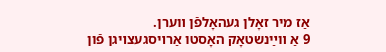אַז מיר זאָלן געהאָלפֿן װערן.
9 אַ װײַנשטאָק האָסטו אַרױסגעצױגן פֿון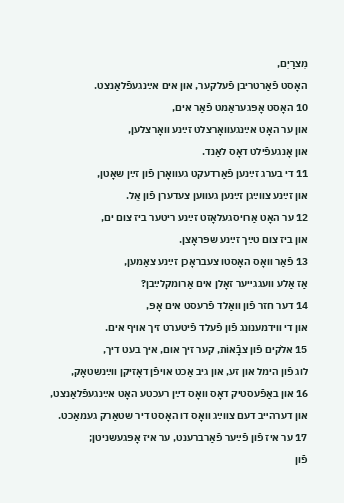מִצרַיִם,
האָסט פֿאַרטריבן פֿעלקער, און אים אײַנגעפֿלאַנצט.
10 האָסט אָפּגעראַמט פֿאַר אים,
און ער האָט אײַנגעװאָרצלט זײַנע װאָרצלען,
און אָנגעפֿילט דאָס לאַנד.
11 די בערג זײַנען פֿאַרדעקט געװאָרן פֿון זײַן שאָטן,
און זײַנע צװײַגן זײַנען געװען צעדערן פֿון אֵל.
12 ער האָט אַרױסגעלאָזט זײַנע ריטער ביז צום ים,
און ביז צום טײַך זײַנע שפּראָצן.
13 פֿאַר װאָס האָסטו צעבראָכן זײַנע צאַמען,
אַז אַלע װעגגײער זאָלן אים אַרומקלײַבן?
14 דער חזר פֿון װאַלד פֿרעסט אים אָפּ,
און די װידמענונג פֿון פֿעלד פֿיטערט זיך אױף אים.
15 אלֹקים פֿון צבָֿאוֹת, קער זיך אום, איך בעט דיך,
לוג פֿון הימל און זע, און גיב אַכט אױפֿן דאָזיקן װײַנשטאָק,
16 און באַפֿעסטיק דאָס װאָס דײַן רעכטע האָט אײַנגעפֿלאַנצט,
און דערהײב דעם צװײַג װאָס דו האָסט דיר שטאַרק געמאַכט.
17 ער איז פֿון פֿײַער פֿאַרברענט, ער איז אָפּגעשניטן;
פֿון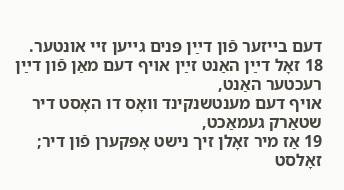דעם בײזער פֿון דײַן פּנים גײען זײ אונטער.
18 זאָל דײַן האַנט זײַן אױף דעם מאַן פֿון דײַן רעכטער האַנט,
אױף דעם מענטשנקינד װאָס דו האָסט דיר שטאַרק געמאַכט,
19 אַז מיר זאָלן זיך נישט אָפּקערן פֿון דיר;
זאָלסט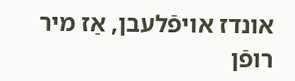אונדז אױפֿלעבן, אַז מיר רופֿן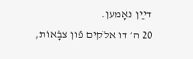דײַן נאָמען.
20 ה׳ דו אלֹקים פֿון צבָֿאוֹת,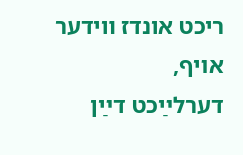ריכט אונדז װידער אױף,
דערלײַכט דײַן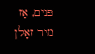פּנים, אַז מיר זאָלן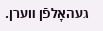געהאָלפֿן װערן.